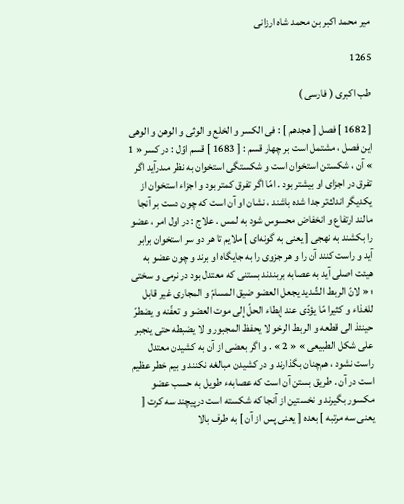مير محمد اكبر بن محمد شاه ارزانى

1265

طب اكبرى ( فارسى )

[ 1682 ] فصل [ هجدهم ] : فى الكسر و الخلع و الوثى و الوهن و الوهى اين فصل ، مشتمل است بر چهار قسم : [ 1683 ] قسم اوّل : در كسر « 1 » آن ، شكستن استخوان است و شكستگى استخوان به نظر مىدرآيد اگر تفرق در اجزاى او بيشتر بود . امّا اگر تفرق كمتر بود و اجزاء استخوان از يكديگر اندك‌تر جدا شده باشند ، نشان او آن است كه چون دست بر آنجا مالند ارتفاع و انخفاض محسوس شود به لمس . علاج : در اول امر ، عضو را بكشند به نهجى [ يعنى به گونه‌اى ] ملايم تا هر دو سر استخوان برابر آيد و راست كنند آن را و هر جزوى را به جايگاه او برند و چون عضو به هيئت اصلى آيد به عصابه بربندند بستنى كه معتدل بود در نرمى و سختى ؛ « لانّ الربط الشّديد يجعل العضو ضيق المسامّ و المجارى غير قابل للغذاء و كثيرا مّا يؤدّى عند إبطاء الحلّ إلى موت العضو و تعفّنه و يضطرّ حينئذ الى قطعه و الربط الرخو لا يحفظ المجبور و لا يضبطه حتى ينجبر على شكل الطبيعى » « 2 » . و اگر بعضى از آن به كشيدن معتدل راست نشود ، هم‌چنان بگذارند و در كشيدن مبالغه نكنند و بيم خطر عظيم است در آن . طريق بستن آن است كه عصابهء طويل به حسب عضو مكسور بگيرند و نخستين از آنجا كه شكسته است درپيچند سه كرت [ يعنى سه مرتبه ] بعده [ يعنى پس از آن ] به طرف بالا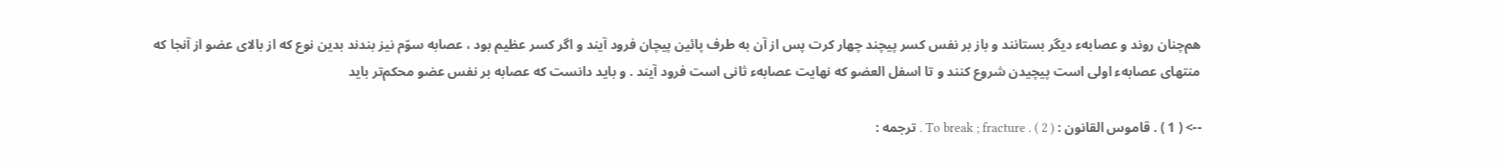هم‌چنان روند و عصابهء ديگر بستانند و باز بر نفس كسر پيچند چهار كرت پس از آن به طرف پائين پيچان فرود آيند و اگر كسر عظيم بود ، عصابه سوّم نيز بندند بدين نوع كه از بالاى عضو از آنجا كه منتهاى عصابهء اولى است پيچيدن شروع كنند و تا اسفل العضو كه نهايت عصابهء ثانى است فرود آيند . و بايد دانست كه عصابه بر نفس عضو محكم‌تر بايد

--> ( 1 ) . قاموس القانون : To break ; fracture . ( 2 ) . ترجمه :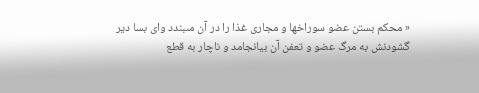« محكم بستن عضو سوراخها و مجارى غذا را در آن مىبندد واى بسا دير گشودنش به مرگ عضو و تعفن آن بيانجامد و ناچار به قطع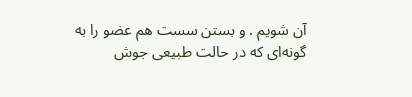آن شويم . و بستن سست هم عضو را به گونه‌اى كه در حالت طبيعى جوش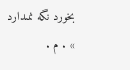بخورد نگه نمىدارد » . م .